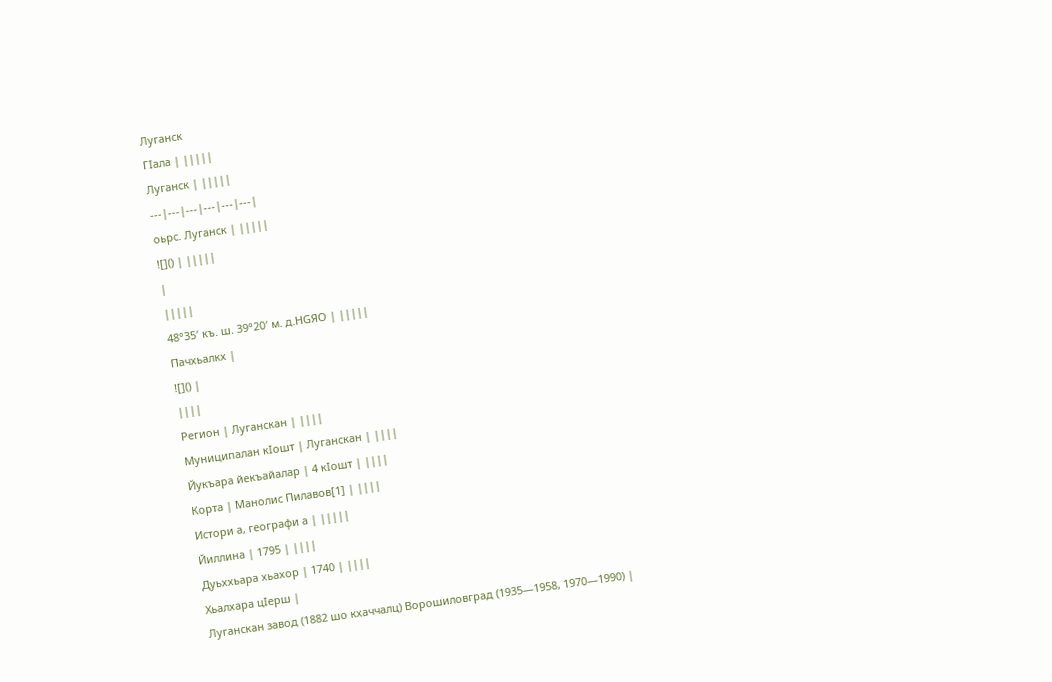Луганск
ГӀала | |||||
Луганск | |||||
---|---|---|---|---|---|
оьрс. Луганск | |||||
![]() | |||||
|
|||||
48°35′ къ. ш. 39°20′ м. д.HGЯO | |||||
Пачхьалкх |
![]() |
||||
Регион | Луганскан | ||||
Муниципалан кӀошт | Луганскан | ||||
Йукъара йекъайалар | 4 кӀошт | ||||
Корта | Манолис Пилавов[1] | ||||
Истори а, географи а | |||||
Йиллина | 1795 | ||||
Дуьххьара хьахор | 1740 | ||||
Хьалхара цӀерш |
Луганскан завод (1882 шо кхаччалц) Ворошиловград (1935—1958, 1970—1990) |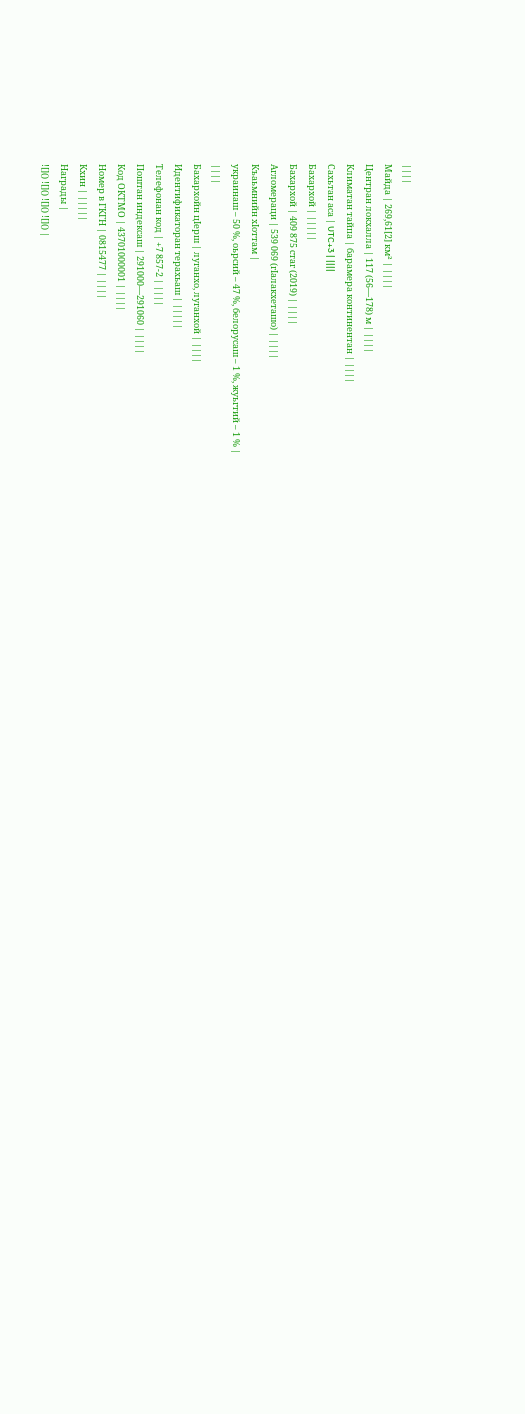||||
Майда | 269,61[2] км² | ||||
Центран локхалла | 117 (56—178) м | ||||
Климатан тайпа | барамера континентан | ||||
Сахьтан аса | UTC+3 | ||||
Бахархой | |||||
Бахархой | 409 875 стаг (2019) | ||||
Агломераци | 539 069 (гӀалакхеташо) | ||||
Къаьмнийн хӀоттам |
украинаш – 50 %, оьрсий – 47 %, белорусаш – 1 %, жуьгтий – 1 % |
||||
Бахархойн цӀерш | луганхо, луганхой | ||||
Идентификаторан терахьаш | |||||
Телефонан код | +7 857-2 | ||||
Поштан индексаш | 291000—291060 | ||||
Код ОКТМО | 43701000001 | ||||
Номер в ГКГН | 0815477 | ||||
Кхин | |||||
Награды |
![]() ![]() ![]() ![]() |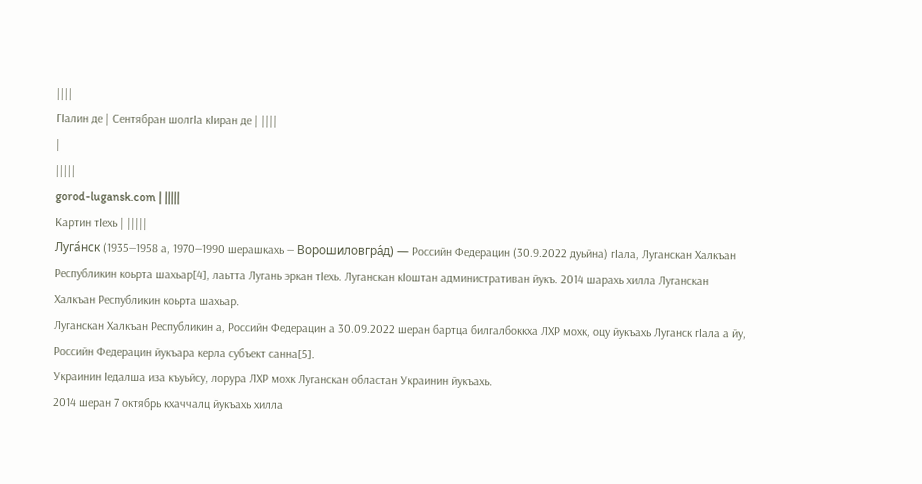||||
ГӀалин де | Сентябран шолгӀа кӀиран де | ||||
|
|||||
gorod-lugansk.com | |||||
Картин тӀехь | |||||
Луга́нск (1935—1958 а, 1970—1990 шерашкахь — Ворошиловгра́д) — Российн Федерацин (30.9.2022 дуьйна) гӀала, Луганскан Халкъан Республикин коьрта шахьар[4], лаьтта Лугань эркан тӀехь. Луганскан кӀоштан административан йукъ. 2014 шарахь хилла Луганскан Халкъан Республикин коьрта шахьар.
Луганскан Халкъан Республикин а, Российн Федерацин а 30.09.2022 шеран бартца билгалбоккха ЛХР мохк, оцу йукъахь Луганск гӀала а йу, Российн Федерацин йукъара керла субъект санна[5].
Украинин Ӏедалша иза къуьйсу, лорура ЛХР мохк Луганскан областан Украинин йукъахь.
2014 шеран 7 октябрь кхаччалц йукъахь хилла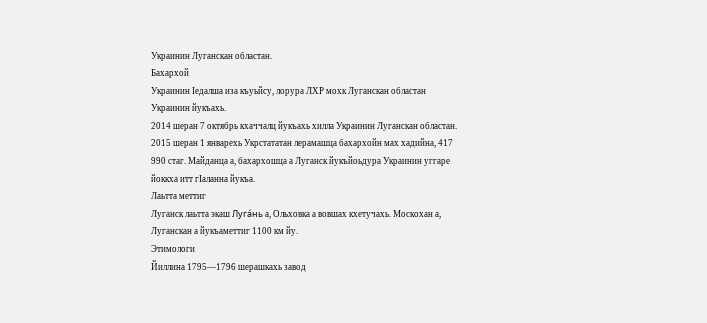Украинин Луганскан областан.
Бахархой
Украинин Ӏедалша иза къуьйсу, лорура ЛХР мохк Луганскан областан Украинин йукъахь.
2014 шеран 7 октябрь кхаччалц йукъахь хилла Украинин Луганскан областан.
2015 шеран 1 январехь Укрстататан лерамашца бахархойн мах хадийна, 417 990 стаг. Майданца а, бахархошца а Луганск йукъйоьдура Украинин уггаре йоккха итт гӀаланна йукъа.
Лаьтта меттиг
Луганск лаьтта экаш Луга́нь а, Ольховка а вовшах кхетучахь. Москохан а, Луганскан а йукъаметтиг 1100 км йу.
Этимологи
Йиллина 1795—1796 шерашкахь завод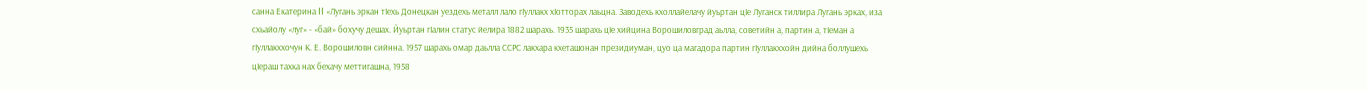санна Екатерина II «Лугань эркан тӀехь Донецкан уездехь металл лало гӀуллакх хӀотторах лаьцна. Заводехь кхоллайелачу йуьртан цӀе Луганск тиллира Лугань эрках, иза схьайолу «луг» - «бай» бохучу дешах. Йуьртан гӀалин статус йелира 1882 шарахь. 1935 шарахь цӀе хийцина Ворошиловград аьлла, советийн а, партин а, тӀеман а гӀуллакххочун К. Е. Ворошиловн сийнна. 1957 шарахь омар даьлла ССРС лакхара кхеташонан президиуман, цуо ца магадора партин гӀуллакххойн дийна боллушехь цӀераш тахка нах бехачу меттигашна, 1958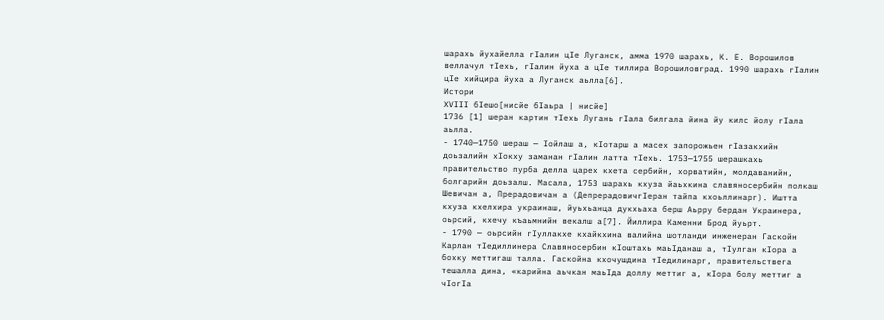шарахь йухайелла гӀалин цӀе Луганск, амма 1970 шарахь, К. Е. Ворошилов веллачул тӀехь, гӀалин йуха а цӀе тиллира Ворошиловград. 1990 шарахь гӀалин цӀе хийцира йуха а Луганск аьлла[6].
Истори
XVIII бӀешо[нисйе бӀаьра | нисйе]
1736 [1] шеран картин тӀехь Лугань гӀала билгала йина йу килс йолу гӀала аьлла.
- 1740—1750 шераш — Ӏойлаш а, кӀотарш а масех запорожьен гӀазакхийн доьзалийн хӀокху заманан гӀалин латта тӀехь. 1753—1755 шерашкахь правительство пурба делла царех кхета сербийн, хорватийн, молдаванийн, болгарийн доьзалш. Масала, 1753 шарахь кхуза йаьхкина славяносербийн полкаш Шевичан а, Прерадовичан а (ДепрерадовичгӀеран тайпа кхоьллинарг). Иштта кхуза кхелхира украинаш, йуьхьанца дукхьаха берш Аьрру бердан Украинера, оьрсий, кхечу къаьмнийн векалш а[7]. Йиллира Каменни Брод йуьрт.
- 1790 — оьрсийн гӀуллакхе кхайкхина валийна шотланди инженеран Гаскойн Карлан тӀедиллинера Славяносербин кӀоштахь маьӀданаш а, тӀулган кӀора а бохку меттигаш талла. Гаскойна кхочушдина тӀедилинарг, правительствега тешалла дина, «карийна аьчкан маьӀда доллу меттиг а, кӀора болу меттиг а чӀогӀа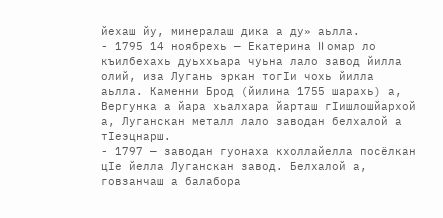йехаш йу, минералаш дика а ду» аьлла.
- 1795 14 ноябрехь — Екатерина II омар ло къилбехахь дуьххьара чуьна лало завод йилла олий, иза Лугань эркан тогӀи чохь йилла аьлла. Каменни Брод (йилина 1755 шарахь) а, Вергунка а йара хьалхара йарташ гӀишлошйархой а, Луганскан металл лало заводан белхалой а тӀеэцнарш.
- 1797 — заводан гуонаха кхоллайелла посёлкан цӀе йелла Луганскан завод. Белхалой а, говзанчаш а балабора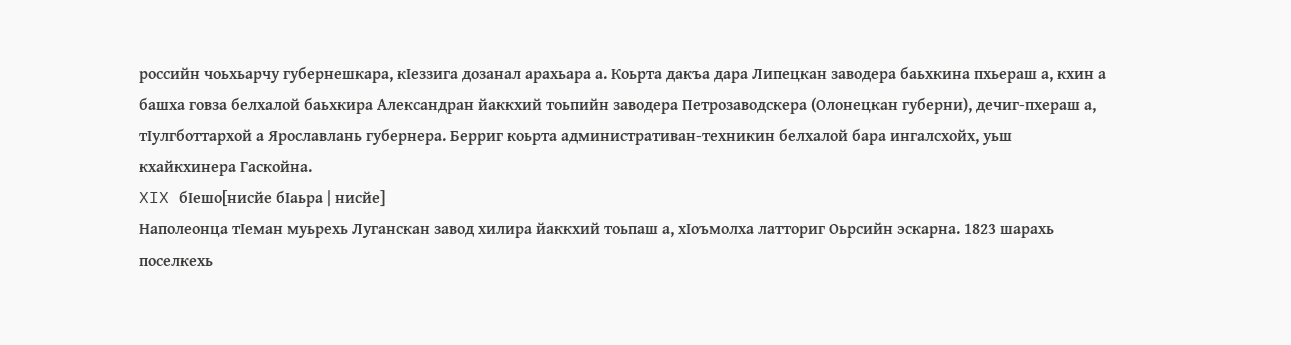российн чоьхьарчу губернешкара, кӀеззига дозанал арахьара а. Коьрта дакъа дара Липецкан заводера баьхкина пхьераш а, кхин а башха говза белхалой баьхкира Александран йаккхий тоьпийн заводера Петрозаводскера (Олонецкан губерни), дечиг-пхераш а, тӀулгботтархой а Ярославлань губернера. Берриг коьрта административан-техникин белхалой бара ингалсхойх, уьш кхайкхинера Гаскойна.
XIX бӀешо[нисйе бӀаьра | нисйе]
Наполеонца тӀеман муьрехь Луганскан завод хилира йаккхий тоьпаш а, хӀоъмолха латториг Оьрсийн эскарна. 1823 шарахь поселкехь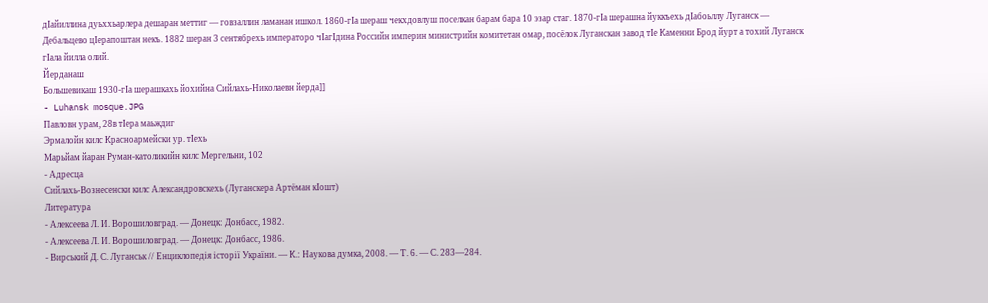дӀайиллина дуьххьарлера дешаран меттиг — говзаллин ламанан ишкол. 1860-гӀа шераш чекхдовлуш поселкан барам бара 10 эзар стаг. 1870-гӀа шерашна йуккъехь дӀабоьллу Луганск — Дебальцево цӀерапоштан некъ. 1882 шеран 3 сентябрехь императоро чӀагӀдина Российн империн министрийн комитетан омар, посёлок Луганскан завод тӀе Каменни Брод йурт а тохий Луганск гӀала йилла олий.
Йерданаш
Большевикаш 1930-гӀа шерашкахь йохийна Сийлахь-Николаевн йерда]]
- Luhansk mosque.JPG
Павловн урам, 28в тӀера маьждиг
Эрмалойн килс Красноармейски ур. тӀехь
Марьйам йаран Руман-католикийн килс Мергельни, 102
- Адресца
Сийлахь-Вознесенски килс Александровскехь (Луганскера Артёман кӀошт)
Литература
- Алексеева Л. И. Ворошиловград. — Донецк: Донбасс, 1982.
- Алексеева Л. И. Ворошиловград. — Донецк: Донбасс, 1986.
- Вирський Д. С. Луганськ // Енциклопедія історії України. — К.: Наукова думка, 2008. — Т. 6. — С. 283—284.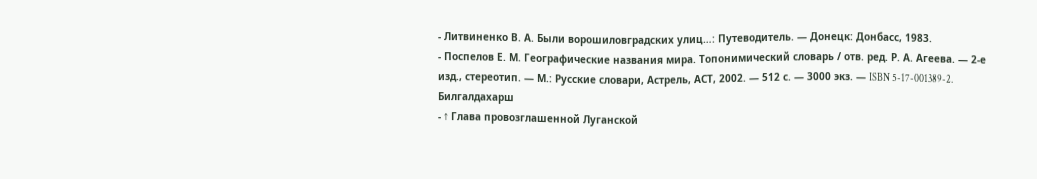- Литвиненко В. А. Были ворошиловградских улиц…: Путеводитель. — Донецк: Донбасс, 1983.
- Поспелов Е. М. Географические названия мира. Топонимический словарь / отв. ред. Р. А. Агеева. — 2-е изд., стереотип. — М.: Русские словари, Астрель, АСТ, 2002. — 512 с. — 3000 экз. — ISBN 5-17-001389-2.
Билгалдахарш
- ↑ Глава провозглашенной Луганской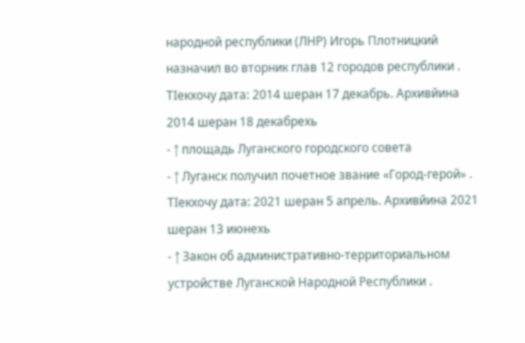народной республики (ЛНР) Игорь Плотницкий назначил во вторник глав 12 городов республики . ТӀекхочу дата: 2014 шеран 17 декабрь. Архивйина 2014 шеран 18 декабрехь
- ↑ площадь Луганского городского совета
- ↑ Луганск получил почетное звание «Город-герой» . ТӀекхочу дата: 2021 шеран 5 апрель. Архивйина 2021 шеран 13 июнехь
- ↑ Закон об административно-территориальном устройстве Луганской Народной Республики .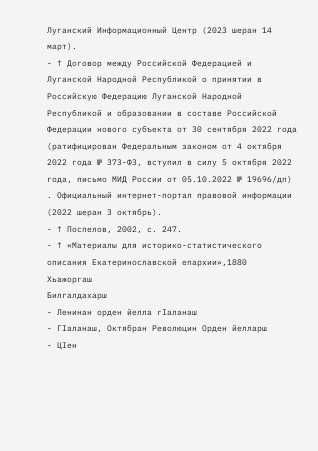Луганский Информационный Центр (2023 шеран 14 март).
- ↑ Договор между Российской Федерацией и Луганской Народной Республикой о принятии в Российскую Федерацию Луганской Народной Республикой и образовании в составе Российской Федерации нового субъекта от 30 сентября 2022 года (ратифицирован Федеральным законом от 4 октября 2022 года № 373-ФЗ, вступил в силу 5 октября 2022 года, письмо МИД России от 05.10.2022 № 19696/дп) . Официальный интернет-портал правовой информации (2022 шеран 3 октябрь).
- ↑ Поспелов, 2002, с. 247.
- ↑ «Материалы для историко-статистического описания Екатеринославской епархии»,1880
Хьажоргаш
Билгалдахарш
- Ленинан орден йелла гӀаланаш
- ГӀаланаш, Октябран Революцин Орден йелларш
- ЦӀен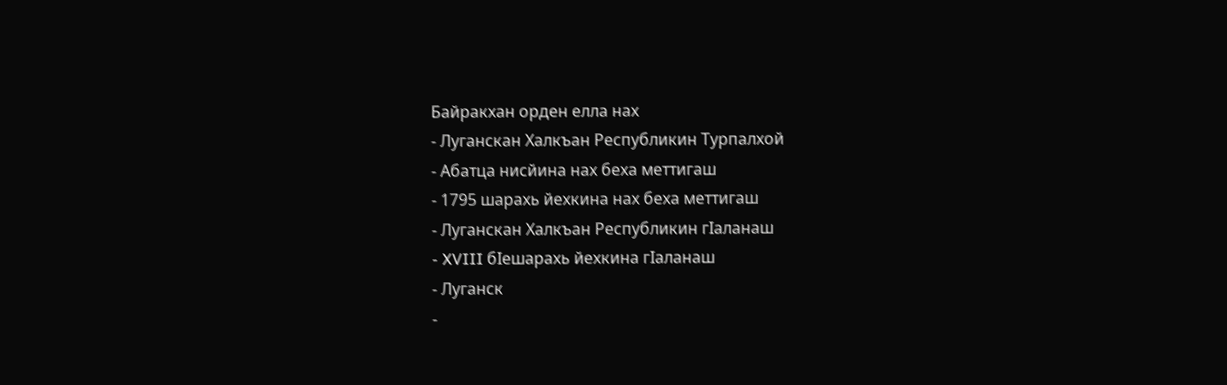Байракхан орден елла нах
- Луганскан Халкъан Республикин Турпалхой
- Абатца нисйина нах беха меттигаш
- 1795 шарахь йехкина нах беха меттигаш
- Луганскан Халкъан Республикин гӀаланаш
- XVIII бӀешарахь йехкина гӀаланаш
- Луганск
-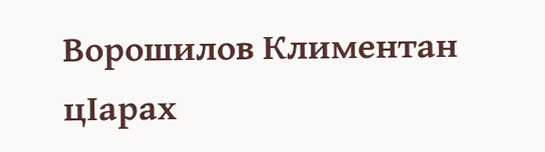Ворошилов Климентан цӀарах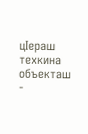цӀераш техкина объекташ
-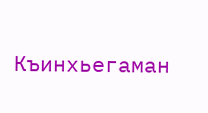Къинхьегаман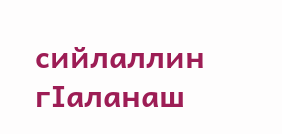сийлаллин гӀаланаш